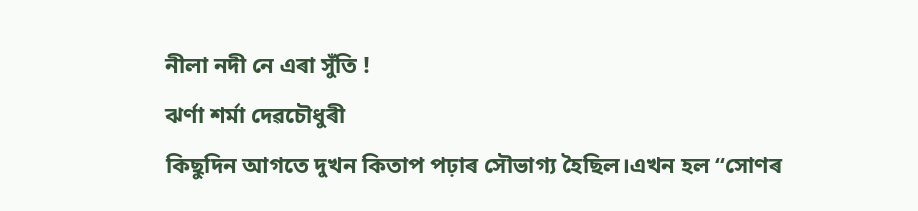নীলা নদী নে এৰা সুঁতি !
ঝৰ্ণা শৰ্মা দেৱচৌধুৰী
কিছুদিন আগতে দুখন কিতাপ পঢ়াৰ সৌভাগ্য হৈছিল।এখন হল “সোণৰ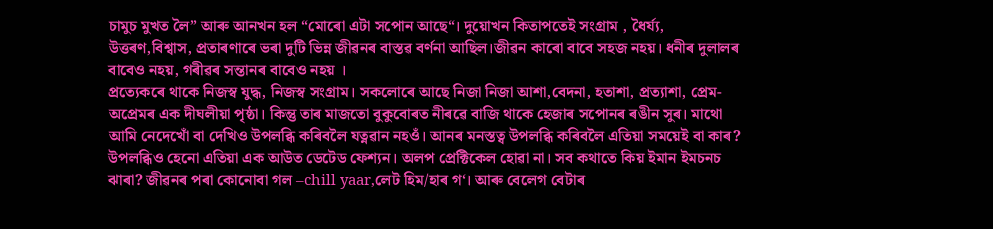চামুচ মুখত লৈ” আৰু আনখন হল “মোৰো এটা সপোন আছে“। দুয়োখন কিতাপতেই সংগ্ৰাম , ধৈৰ্য্য, উত্তৰণ,বিশ্বাস, প্ৰতাৰণাৰে ভৰা দুটি ভিন্ন জীৱনৰ বাস্তৱ বৰ্ণনা আছিল।জীৱন কাৰো বাবে সহজ নহয়। ধনীৰ দুলালৰ বাবেও নহয়, গৰীৱৰ সন্তানৰ বাবেও নহয় ।
প্ৰত্যেকৰে থাকে নিজস্ব যুদ্ধ, নিজস্ব সংগ্ৰাম। সকলোৰে আছে নিজা নিজা আশা,বেদনা, হতাশা, প্ৰত্যাশা, প্ৰেম-অপ্ৰেমৰ এক দীঘলীয়া পৃষ্ঠা। কিন্তু তাৰ মাজতো বুকুবোৰত নীৰৱে বাজি থাকে হেজাৰ সপোনৰ ৰঙীন সুৰ। মাথো আমি নেদেখোঁ বা দেখিও উপলব্ধি কৰিবলৈ যত্নৱান নহওঁ। আনৰ মনস্তত্ব উপলব্ধি কৰিবলৈ এতিয়া সময়েই বা কাৰ?
উপলব্ধিও হেনো এতিয়া এক আউত ডেটেড ফেশ্যন। অলপ প্ৰেক্টিকেল হোৱা না। সব কথাতে কিয় ইমান ইমচনচ ঝাৰা? জীৱনৰ পৰা কোনোবা গল –chill yaar,লেট হিম/হাৰ গ‘। আৰু বেলেগ বেটাৰ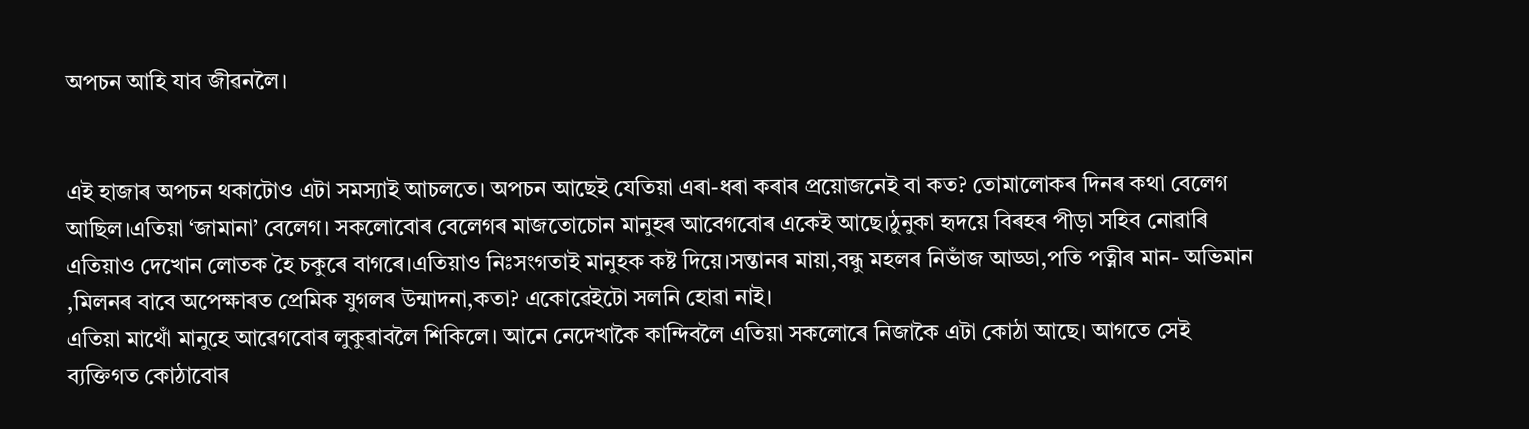অপচন আহি যাব জীৱনলৈ।


এই হাজাৰ অপচন থকাটোও এটা সমস্যাই আচলতে। অপচন আছেই যেতিয়া এৰা-ধৰা কৰাৰ প্ৰয়োজনেই বা কত? তোমালোকৰ দিনৰ কথা বেলেগ আছিল।এতিয়া ‘জামানা’ বেলেগ। সকলোবোৰ বেলেগৰ মাজতোচোন মানুহৰ আবেগবোৰ একেই আছে।ঠুনুকা হৃদয়ে বিৰহৰ পীড়া সহিব নোৱাৰি এতিয়াও দেখোন লোতক হৈ চকুৰে বাগৰে।এতিয়াও নিঃসংগতাই মানুহক কষ্ট দিয়ে।সন্তানৰ মায়া,বন্ধু মহলৰ নিভাঁজ আড্ডা,পতি পত্নীৰ মান- অভিমান ,মিলনৰ বাবে অপেক্ষাৰত প্ৰেমিক যুগলৰ উন্মাদনা,কতা? একোৱেইটো সলনি হোৱা নাই।
এতিয়া মাথোঁ মানুহে আৱেগবোৰ লুকুৱাবলৈ শিকিলে। আনে নেদেখাকৈ কান্দিবলৈ এতিয়া সকলোৰে নিজাকৈ এটা কোঠা আছে। আগতে সেই ব্যক্তিগত কোঠাবোৰ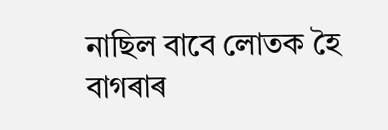নাছিল বাবে লোতক হৈ বাগৰাৰ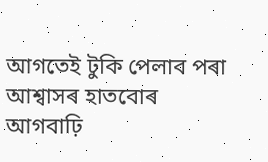আগতেই টুকি পেলাব পৰা আশ্বাসৰ হাতবোৰ আগবাঢ়ি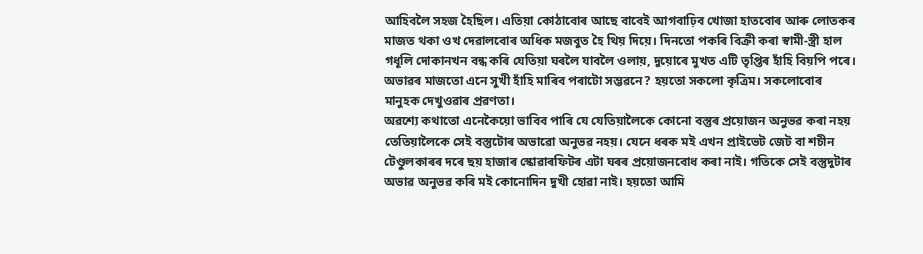আহিবলৈ সহজ হৈছিল। এতিয়া কোঠাবোৰ আছে বাবেই আগবাঢ়িব খোজা হাতবোৰ আৰু লোতকৰ মাজত থকা ওখ দেৱালবোৰ অধিক মজবুত হৈ থিয় দিয়ে। দিনতো পকৰি বিক্ৰী কৰা স্বামী-স্ত্ৰী হাল গধূলি দোকানখন বন্ধ কৰি যেতিয়া ঘৰলৈ যাবলৈ ওলায়, দুয়োৰে মুখত এটি তৃপ্তিৰ হাঁহি বিয়পি পৰে। অভাৱৰ মাজতো এনে সুখী হাঁহি মাৰিব পৰাটো সম্ভৱনে? হয়তো সকলো কৃত্ৰিম। সকলোবোৰ মানুহক দেখুওৱাৰ প্ৰৱণতা।
অৱশ্যে কথাতো এনেকৈয়ো ভাবিব পাৰি যে যেতিয়ালৈকে কোনো বস্তুৰ প্ৰয়োজন অনুভৱ কৰা নহয় তেতিয়ালৈকে সেই বস্তুটোৰ অভাৱো অনুভৱ নহয়। যেনে ধৰক মই এখন প্ৰাইভেট জেট বা শচীন টেণ্ডুলকাৰৰ দৰে ছয় হাজাৰ স্কোৱাৰফিটৰ এটা ঘৰৰ প্ৰয়োজনবোধ কৰা নাই। গতিকে সেই বস্তুদুটাৰ অভাৱ অনুভৱ কৰি মই কোনোদিন দুখী হোৱা নাই। হয়তো আমি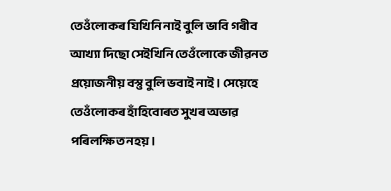তেওঁলোকৰ যিখিনি নাই বুলি ভাবি গৰীব আখ্যা দিছো সেইখিনি তেওঁলোকে জীৱনত প্ৰয়োজনীয় বস্তু বুলি ভবাই নাই। সেয়েহে তেওঁলোকৰ হাঁহিবোৰত সুখৰ অভাৱ পৰিলক্ষিত নহয়।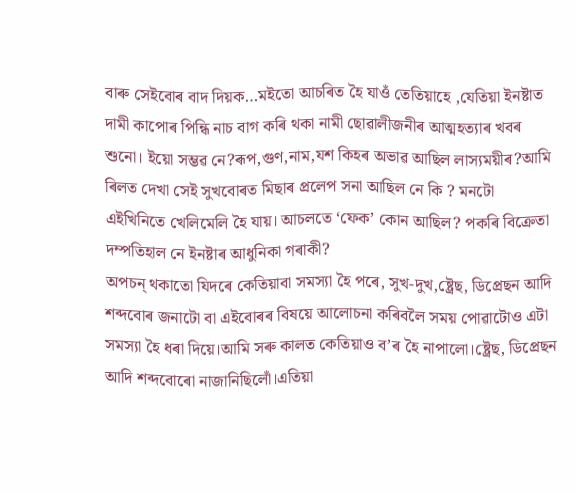বাৰু সেইবোৰ বাদ দিয়ক…মইতো আচৰিত হৈ যাওঁ তেতিয়াহে ,যেতিয়া ইনষ্টাত দামী কাপোৰ পিন্ধি নাচ বাগ কৰি থকা নামী ছোৱালীজনীৰ আত্মহত্যাৰ খবৰ শুনো। ইয়ো সম্ভৱ নে?ৰূপ,গুণ,নাম,যশ কিহৰ অভাৱ আছিল লাস্যময়ীৰ?আমি ৰিলত দেখা সেই সুখবোৰত মিছাৰ প্ৰলেপ সনা আছিল নে কি ? মনটো এইখিনিতে খেলিমেলি হৈ যায়। আচলতে ‘ফেক’ কোন আছিল? পকৰি বিক্রেতা দম্পতিহাল নে ইনষ্টাৰ আধুনিকা গৰাকী?
অপচন্ থকাতো যিদৰে কেতিয়াবা সমস্যা হৈ পৰে, সুখ-দুখ,ষ্ট্ৰেছ, ডিপ্ৰেছন আদি শব্দবোৰ জনাটো বা এইবোৰৰ বিষয়ে আলোচনা কৰিবলৈ সময় পোৱাটোও এটা সমস্যা হৈ ধৰা দিয়ে।আমি সৰু কালত কেতিয়াও ব’ৰ হৈ নাপালো।ষ্ট্ৰেছ, ডিপ্ৰেছন আদি শব্দবোৰো নাজানিছিলোঁ।এতিয়া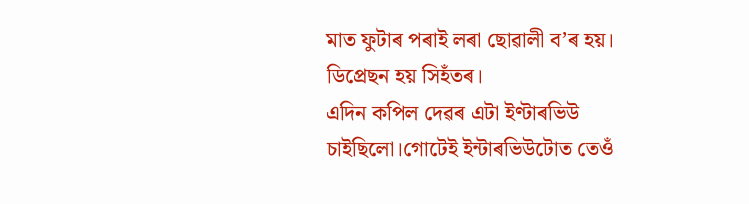মাত ফুটাৰ পৰাই লৰা ছোৱালী ব’ৰ হয়। ডিপ্ৰেছন হয় সিহঁতৰ।
এদিন কপিল দেৱৰ এটা ইণ্টাৰভিউ চাইছিলো।গোটেই ইন্টাৰভিউটোত তেওঁ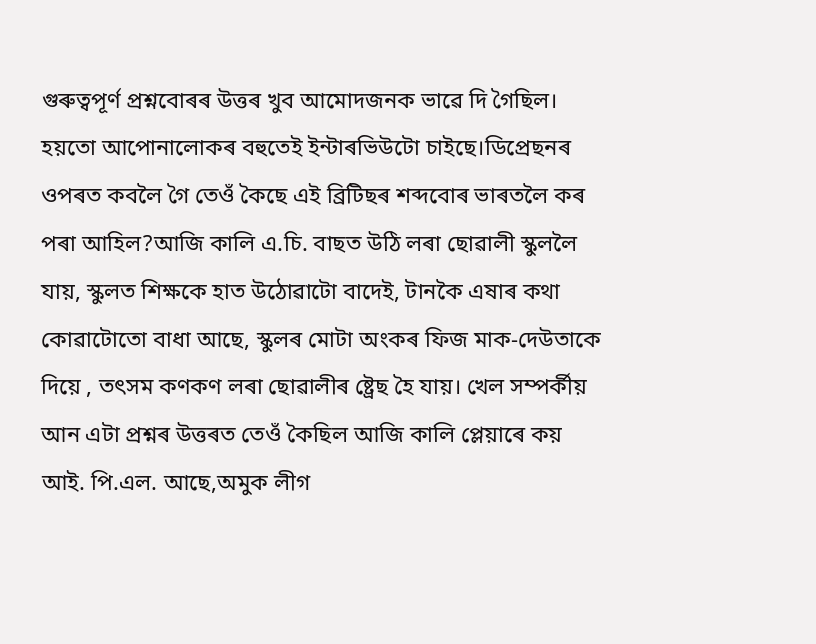গুৰুত্বপূৰ্ণ প্ৰশ্নবোৰৰ উত্তৰ খুব আমোদজনক ভাৱে দি গৈছিল। হয়তো আপোনালোকৰ বহুতেই ইন্টাৰভিউটো চাইছে।ডিপ্ৰেছনৰ ওপৰত কবলৈ গৈ তেওঁ কৈছে এই ব্ৰিটিছৰ শব্দবোৰ ভাৰতলৈ কৰ পৰা আহিল?আজি কালি এ.চি. বাছত উঠি লৰা ছোৱালী স্কুললৈ যায়, স্কুলত শিক্ষকে হাত উঠোৱাটো বাদেই, টানকৈ এষাৰ কথা কোৱাটোতো বাধা আছে, স্কুলৰ মোটা অংকৰ ফিজ মাক-দেউতাকে দিয়ে , তৎসম কণকণ লৰা ছোৱালীৰ ষ্ট্ৰেছ হৈ যায়। খেল সম্পৰ্কীয় আন এটা প্ৰশ্নৰ উত্তৰত তেওঁ কৈছিল আজি কালি প্লেয়াৰে কয় আই. পি.এল. আছে,অমুক লীগ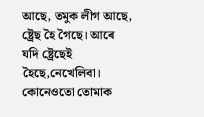আছে, তমুক লীগ আছে, ষ্ট্ৰেছ হৈ গৈছে। আৰে যদি ষ্ট্ৰেছেই হৈছে,নেখেলিবা। কোনেওতো তোমাক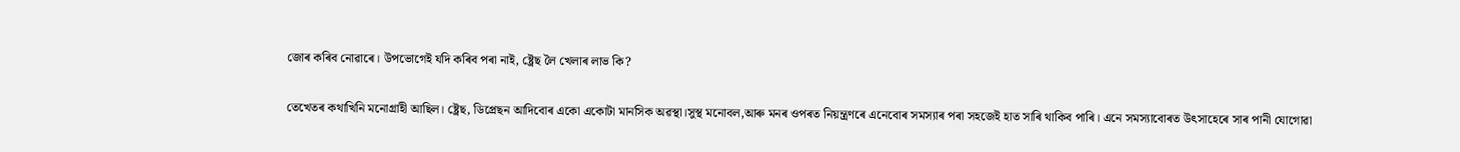জোৰ কৰিব নোৱাৰে। উপভোগেই যদি কৰিব পৰা নাই, ষ্ট্ৰেছ লৈ খেলাৰ লাভ কি?

তেখেতৰ কথাখিনি মনোগ্ৰাহী আছিল। ষ্ট্ৰেছ, ডিপ্ৰেছন আদিবোৰ একো একোটা মানসিক অৱস্থা।সুস্থ মনোবল,আৰু মনৰ ওপৰত নিয়ন্ত্ৰণৰে এনেবোৰ সমস্যাৰ পৰা সহজেই হাত সাৰি থাকিব পাৰি। এনে সমস্যাবোৰত উৎসাহেৰে সাৰ পানী যোগোৱা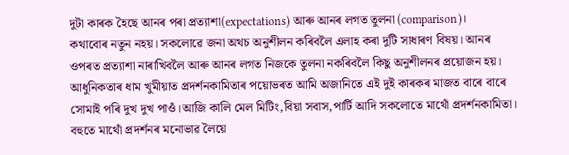দুটা কাৰক হৈছে আনৰ পৰা প্ৰত্যাশা(expectations) আৰু আনৰ লগত তুলনা (comparison)।
কথাবোৰ নতুন নহয়। সকলোৱে জনা অথচ অনুশীলন কৰিবলৈ এলাহ কৰা দুটি সাধাৰণ বিষয়। আনৰ ওপৰত প্ৰত্যাশা নাৰাখিবলৈ আৰু আনৰ লগত নিজকে তুলনা নকৰিবলৈ কিছু অনুশীলনৰ প্ৰয়োজন হয়। আধুনিকতাৰ ধাম খুমীয়াত প্ৰদৰ্শনকামিতাৰ পয়োভৰত আমি অজানিতে এই দুই কাৰকৰ মাজত বাৰে বাৰে সোমাই পৰি দুখ দুখ পাওঁ।আজি কালি মেল মিটিং,বিয়া সবাস,পাৰ্টি আদি সকলোতে মাথোঁ প্ৰদৰ্শনকামিতা। বহুতে মাথোঁ প্ৰদৰ্শনৰ মনোভাৱ লৈয়ে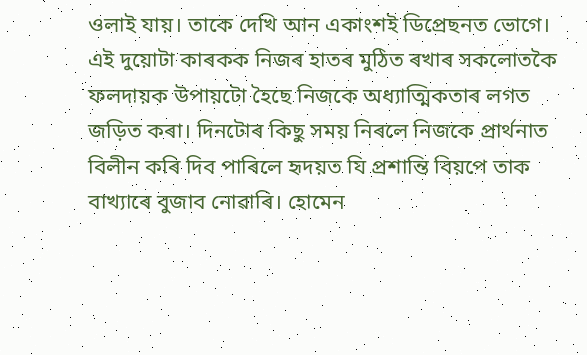ওলাই যায়। তাকে দেখি আন একাংশই ডিপ্ৰেছনত ভোগে।
এই দুয়োটা কাৰকক নিজৰ হাতৰ মুঠিত ৰখাৰ সকলোতকৈ ফলদায়ক উপায়টো হৈছে নিজকে অধ্যাত্মিকতাৰ লগত জড়িত কৰা। দিনটোৰ কিছু সময় নিৰলে নিজকে প্রাৰ্থনাত বিলীন কৰি দিব পাৰিলে হৃদয়ত যি প্ৰশান্তি বিয়পে তাক বাখ্যাৰে বুজাব নোৱাৰি। হোমেন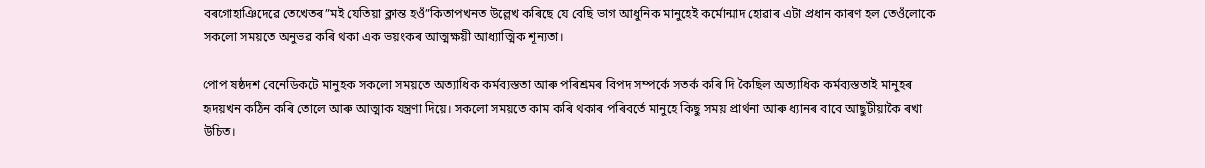বৰগোহাঞিদেৱে তেখেতৰ”মই যেতিয়া ক্লান্ত হওঁ”কিতাপখনত উল্লেখ কৰিছে যে বেছি ভাগ আধুনিক মানুহেই কৰ্মোন্মাদ হোৱাৰ এটা প্ৰধান কাৰণ হল তেওঁলোকে সকলো সময়তে অনুভৱ কৰি থকা এক ভয়ংকৰ আত্মক্ষয়ী আধ্যাত্মিক শূন্যতা।

পোপ ষষ্ঠদশ বেনেডিকটে মানুহক সকলো সময়তে অত্যাধিক কৰ্মব্যস্ততা আৰু পৰিশ্রমৰ বিপদ সম্পৰ্কে সতৰ্ক কৰি দি কৈছিল অত্যাধিক কৰ্মব্যস্ততাই মানুহৰ হৃদয়খন কঠিন কৰি তোলে আৰু আত্মাক যন্ত্ৰণা দিয়ে। সকলো সময়তে কাম কৰি থকাৰ পৰিবৰ্তে মানুহে কিছু সময় প্ৰাৰ্থনা আৰু ধ্যানৰ বাবে আছুটীয়াকৈ ৰখা উচিত।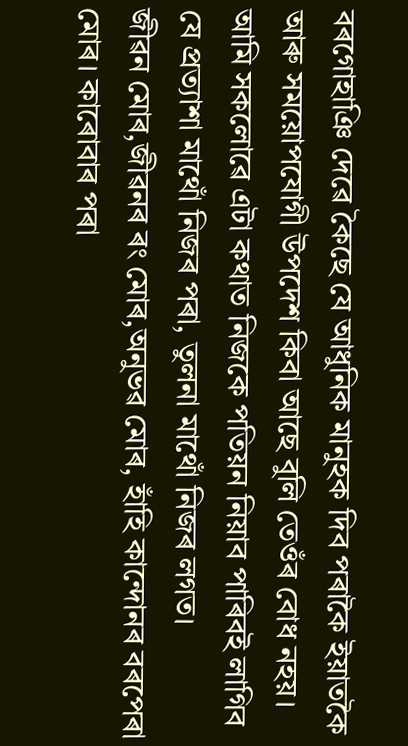বৰগোহাঞি দেৱে কৈছে যে আধুনিক মানুহক দিব পৰাকৈ ইয়াতকৈ আৰু সময়োপযোগী উপদেশ কিবা আছে বুলি তেওঁৰ বোধ নহয়। আমি সকলোৱে এটা কথাত নিজকে পতিয়ন নিয়াব পাৰিবই লাগিব যে প্ৰত্যাশা মাথোঁ নিজৰ পৰা, তুলনা মাথোঁ নিজৰ লগত।
জীৱন মোৰ,জীৱনৰ ৰং মোৰ,অনুভৱ মোৰ, হাঁহি কান্দোনৰ বৰপেৰা মোৰ। কাৰোবাৰ পৰা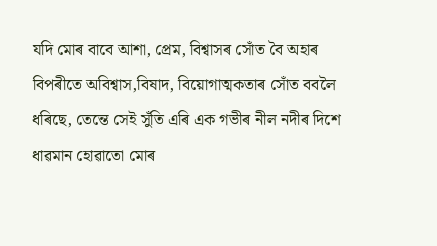যদি মোৰ বাবে আশা, প্ৰেম, বিশ্বাসৰ সোঁত বৈ অহাৰ বিপৰীতে অবিশ্বাস,বিষাদ, বিয়োগাত্মকতাৰ সোঁত ববলৈ ধৰিছে, তেন্তে সেই সুঁতি এৰি এক গভীৰ নীল নদীৰ দিশে ধাৱমান হোৱাতো মোৰ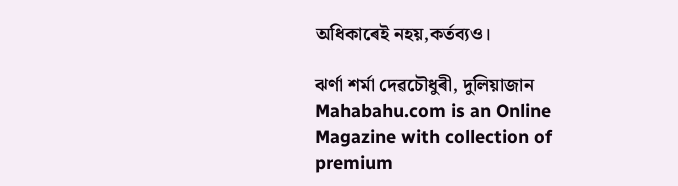অধিকাৰেই নহয়,কৰ্তব্যও।

ঝৰ্ণা শৰ্মা দেৱচৌধুৰী, দুলিয়াজান
Mahabahu.com is an Online Magazine with collection of premium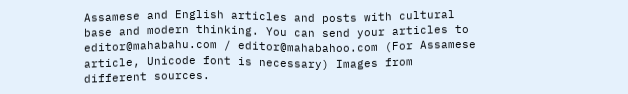Assamese and English articles and posts with cultural base and modern thinking. You can send your articles to editor@mahabahu.com / editor@mahabahoo.com (For Assamese article, Unicode font is necessary) Images from different sources.